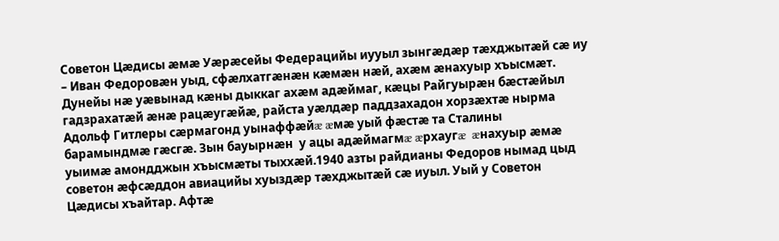Советон Цæдисы æмæ Уæрæсейы Федерацийы иууыл зынгæдæр тæхджытæй сæ иу – Иван Федоровæн уыд, сфæлхатгæнæн кæмæн нæй, ахæм æнахуыр хъысмæт.  Дунейы нæ уæвынад кæны дыккаг ахæм адæймаг, кæцы Райгуырæн бæстæйыл гадзрахатæй æнæ рацæугæйæ, райста уæлдæр паддзахадон хорзæхтæ нырма Адольф Гитлеры сæрмагонд уынаффæйæ æмæ уый фæстæ та Сталины барамындмæ гæсгæ. Зын бауырнæн  у ацы адæймагмæ æрхаугæ  æнахуыр æмæ уыимæ амондджын хъысмæты тыххæй.1940 азты райдианы Федоров нымад цыд советон æфсæддон авиацийы хуыздæр тæхджытæй сæ иуыл. Уый у Советон Цæдисы хъайтар. Афтæ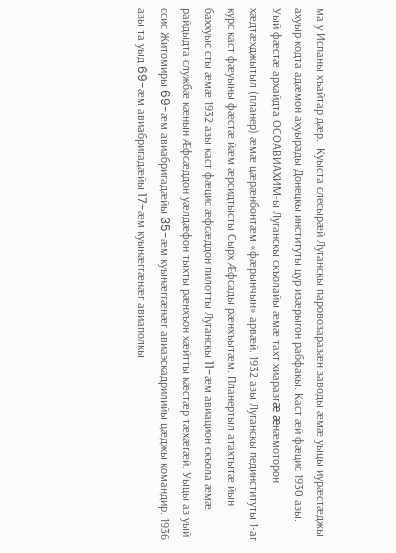ма у Испаны хъайтар дæр.  Куыста слесырæй Луганскы паровозаразæн заводы æмæ уыцы иурæстæджы ахуыр кодта адæмон ахуырады Донецкы институты цур изæрыгон рабфакы. Каст æй фæцис 1930 азы. Уый фæстæ архайдта ОСОАВИАХИМ-ы Луганскы скъолайы æмæ тахт хиаразгæ æнæмоторон хæдтæхджытыл (планер) æмæ цæрæнбонтæм «фæрынчын» арвæй. 1932 азы Луганскы пединституты 1-аг курс каст фæуыны фæстæ йæм æрсидтысты Сырх Æфсады рæнхъытæм. Планертыл атахтытæ йын баххуыс сты æмæ 1932 азы каст фæцис æфсæддон пилотты Луганскы 11-æм авиацион скъола æмæ райдыдта службæ кæнын Æфсæддон уæлдæфон тыхты рæнхъон хæйтты кæстæр тæхæгæй. Уыцы аз уый ссис Житомиры 69-æм авиабригадæйы 35-æм куынæггæнæг авиаэскадрилийы цæджы командир. 1936 азы та уыд 69-æм авиабригадæйы 17-æм куынæггæнæг авиаполкы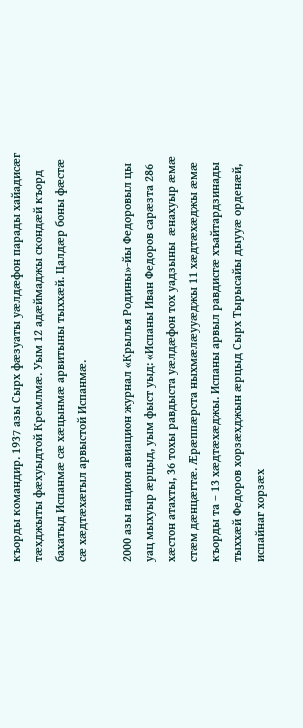къорды командир. 1937 азы Сырх фæзуаты уæлдæфон парады хайадисæг тæхджыты фæхуыдтой Кремлмæ. Уым 12 адæймаджы скондæй къорд бахатыд Испанмæ сæ хæцынмæ арвитыны тыххæй. Цалдæр боны фæстæ сæ хæдтæхæгыл арвыстой Испанмæ.

2000 азы национ авиацион журнал «Крылья Родины»-йы Федоровыл цы уац мыхуыр æрцыд, уым фыст уыд: «Испаны Иван Федоров сарæзта 286 хæстон атахты, 36 тохы равдыста уæлдæфон тох уадзыны  æнахуыр æмæ стæм дæнцæгтæ. Æрæппæрста ныхмæлæууæджы 11 хæдтæхæджы æмæ къорды та – 13 хæдтæхæджы. Испаны арвыл равдисгæ хъайтардзинады тыххæй Федоров хорзæхджын æрцыд Сырх Тырысайы дыууæ орденæй, испайнаг хорзæх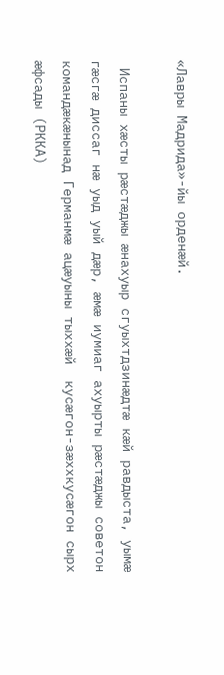«Лавры Мадрида»-йы орденæй.

 Испаны хæсты рæстæджы æнахуыр сгуыхтдзинæдтæ кæй равдыста, уымæ гæсгæ диссаг нæ уыд уый дæр, æмæ иумиаг ахуырты рæстæджы советон командæкæнынад Германмæ ацæуыны тыххæй  кусæгон-зæххкусæгон сырх æфсады (РККА)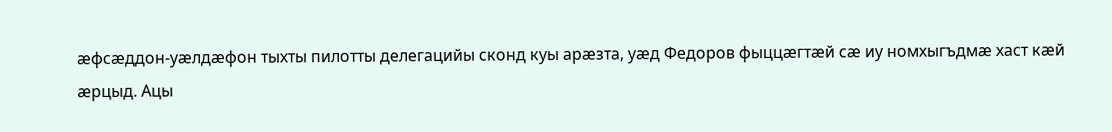æфсæддон-уæлдæфон тыхты пилотты делегацийы сконд куы арæзта, уæд Федоров фыццæгтæй сæ иу номхыгъдмæ хаст кæй æрцыд. Ацы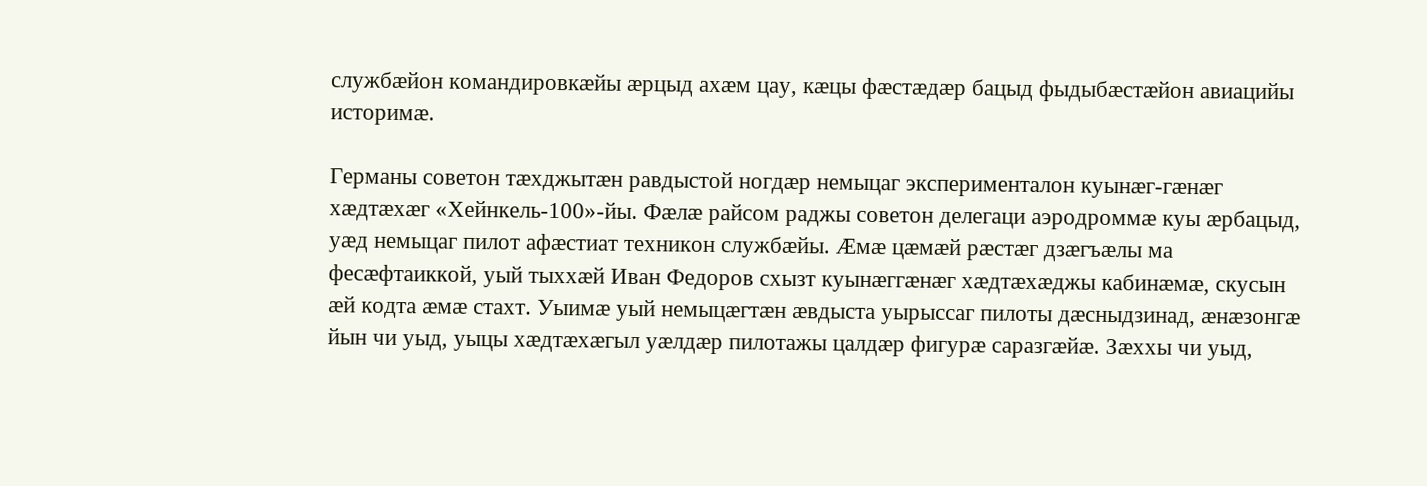службæйон командировкæйы æрцыд ахæм цау, кæцы фæстæдæр бацыд фыдыбæстæйон авиацийы историмæ.

Германы советон тæхджытæн равдыстой ногдæр немыцаг эксперименталон куынæг-гæнæг хæдтæхæг «Хейнкель-100»-йы. Фæлæ райсом раджы советон делегаци аэродроммæ куы æрбацыд, уæд немыцаг пилот афæстиат техникон службæйы. Æмæ цæмæй рæстæг дзæгъæлы ма фесæфтаиккой, уый тыххæй Иван Федоров схызт куынæггæнæг хæдтæхæджы кабинæмæ, скусын æй кодта æмæ стахт. Уыимæ уый немыцæгтæн æвдыста уырыссаг пилоты дæсныдзинад, æнæзонгæ йын чи уыд, уыцы хæдтæхæгыл уæлдæр пилотажы цалдæр фигурæ саразгæйæ. Зæххы чи уыд,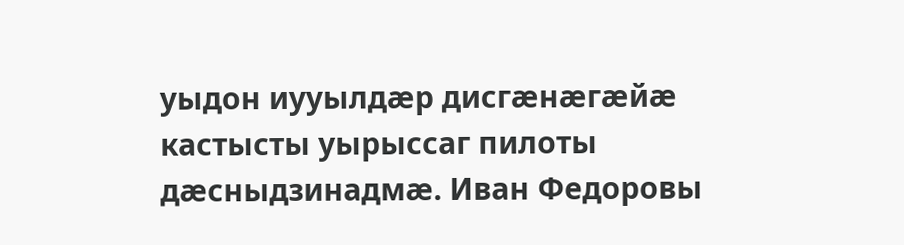уыдон иууылдæр дисгæнæгæйæ кастысты уырыссаг пилоты дæсныдзинадмæ. Иван Федоровы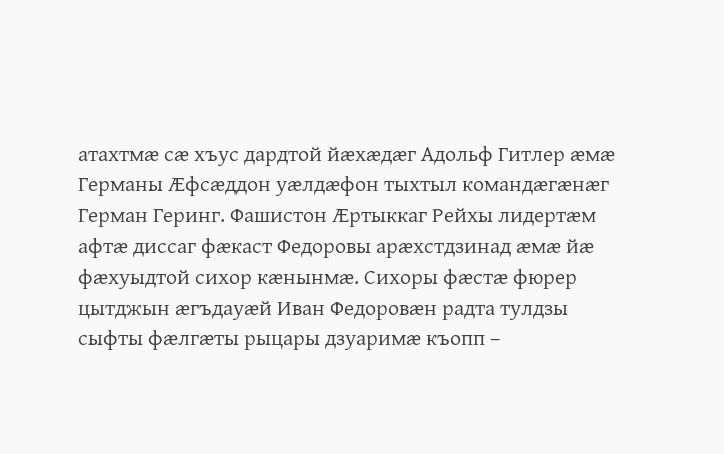атахтмæ сæ хъус дардтой йæхæдæг Адольф Гитлер æмæ Германы Æфсæддон уæлдæфон тыхтыл командæгæнæг Герман Геринг. Фашистон Æртыккаг Рейхы лидертæм афтæ диссаг фæкаст Федоровы арæхстдзинад æмæ йæ фæхуыдтой сихор кæнынмæ. Сихоры фæстæ фюрер цытджын æгъдауæй Иван Федоровæн радта тулдзы сыфты фæлгæты рыцары дзуаримæ къопп –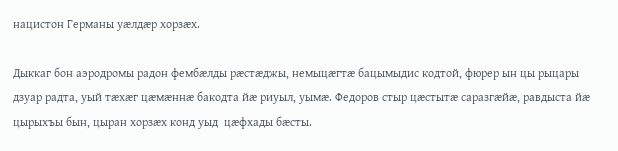нацистон Германы уæлдæр хорзæх.

Дыккаг бон аэродромы радон фембæлды рæстæджы, немыцæгтæ бацымыдис кодтой, фюрер ын цы рыцары дзуар радта, уый тæхæг цæмæннæ бакодта йæ риуыл, уымæ. Федоров стыр цæстытæ саразгæйæ, равдыста йæ цырыхъы бын, цыран хорзæх конд уыд  цæфхады бæсты.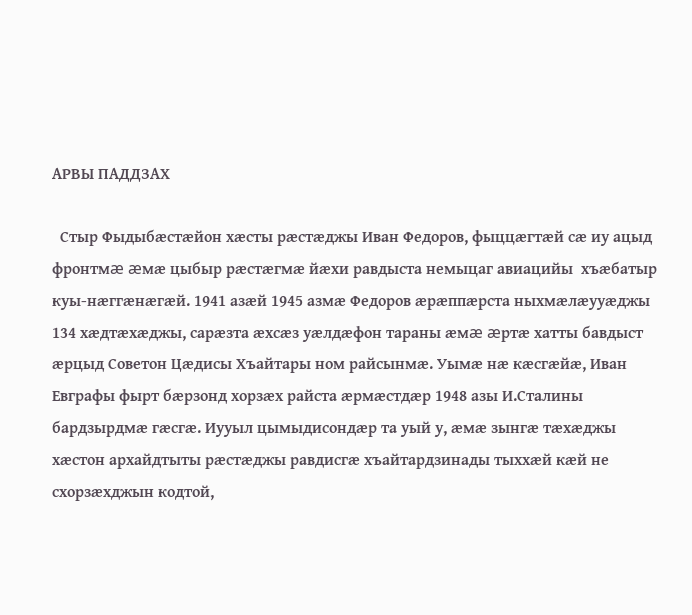АРВЫ ПАДДЗАХ

  Стыр Фыдыбæстæйон хæсты рæстæджы Иван Федоров, фыццæгтæй сæ иу ацыд фронтмæ æмæ цыбыр рæстæгмæ йæхи равдыста немыцаг авиацийы  хъæбатыр куы-нæггæнæгæй. 1941 азæй 1945 азмæ Федоров æрæппæрста ныхмæлæууæджы 134 хæдтæхæджы, сарæзта æхсæз уæлдæфон тараны æмæ æртæ хатты бавдыст æрцыд Советон Цæдисы Хъайтары ном райсынмæ. Уымæ нæ кæсгæйæ, Иван Евграфы фырт бæрзонд хорзæх райста æрмæстдæр 1948 азы И.Сталины бардзырдмæ гæсгæ. Иууыл цымыдисондæр та уый у, æмæ зынгæ тæхæджы  хæстон архайдтыты рæстæджы равдисгæ хъайтардзинады тыххæй кæй не схорзæхджын кодтой,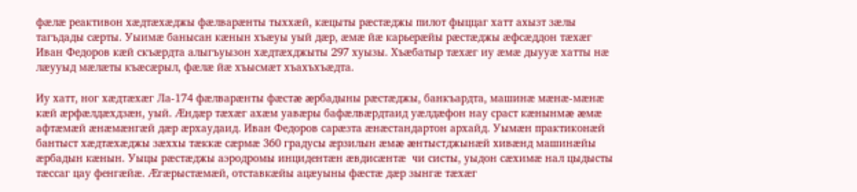фæлæ реактивон хæдтæхæджы фæлварæнты тыххæй, кæцыты рæстæджы пилот фыццаг хатт ахызт зæлы тагъдады сæрты. Уыимæ банысан кæнын хъæуы уый дæр, æмæ йæ карьерæйы рæстæджы æфсæддон тæхæг Иван Федоров кæй скъæрдта алыгъуызон хæдтæхджыты 297 хуызы. Хъæбатыр тæхæг иу æмæ дыууæ хатты нæ лæууыд мæлæты къæсæрыл, фæлæ йæ хъысмæт хъахъхъæдта.

Иу хатт, ног хæдтæхæг Ла-174 фæлварæнты фæстæ æрбадыны рæстæджы, банкъардта, машинæ мæнæ-мæнæ кæй æрфæлдæхдзæн, уый. Æндæр тæхæг ахæм уавæры бафæлвæрдтаид уæлдæфон нау сраст кæнынмæ æмæ афтæмæй æнæмæнгæй дæр æрхаудаид. Иван Федоров сарæзта æнæстандартон архайд. Уымæн практиконæй бантыст хæдтæхæджы зæххы тæккæ сæрмæ 360 градусы æрзилын æмæ æнтыстджынæй хивæнд машинæйы æрбадын кæнын. Уыцы рæстæджы аэродромы инцидентæн æвдисæнтæ  чи систы, уыдон сæхимæ нал цыдысты тæссаг цау фенгæйæ. Æгæрыстæмæй, отставкæйы ацæуыны фæстæ дæр зынгæ тæхæг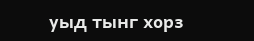уыд тынг хорз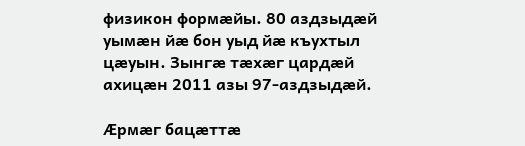физикон формæйы. 80 аздзыдæй уымæн йæ бон уыд йæ къухтыл цæуын. Зынгæ тæхæг цардæй ахицæн 2011 азы 97-аздзыдæй.

Æрмæг бацæттæ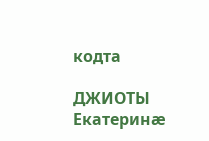кодта

ДЖИОТЫ Екатеринæ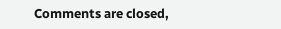Comments are closed,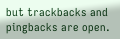but trackbacks and pingbacks are open.